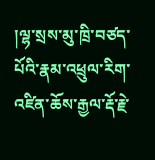།ལྷ་སྲས་མུ་ཁྲི་བཙད་པོའི་རྣམ་འཕྲུལ་རིག་འཛིན་ཆོས་རྒྱལ་རྡོ་རྗེ་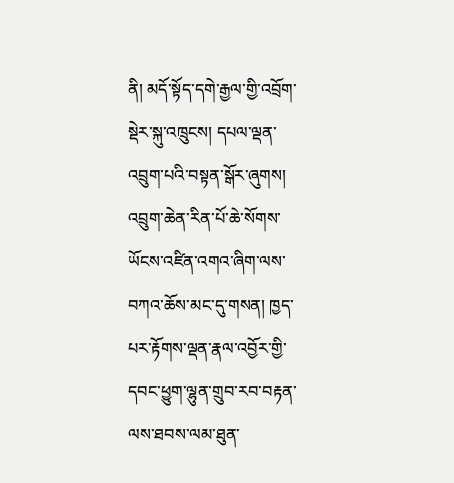ནི། མདོ་སྟོད་དགེ་རྒྱལ་གྱི་འབྲོག་སྡེར་སྐུ་འཁྲུངས། དཔལ་ལྡན་འབྲུག་པའི་བསྟན་སྒོར་ཞུགས། འབྲུག་ཆེན་རིན་པོ་ཆེ་སོགས་ཡོངས་འཛིན་འགའ་ཞིག་ལས་བཀའ་ཆོས་མང་དུ་གསན། ཁྱད་པར་རྟོགས་ལྡན་རྣལ་འབྱོར་གྱི་དབང་ཕྱུག་ལྷུན་གྲུབ་རབ་བརྟན་ལས་ཐབས་ལམ་ཐུན་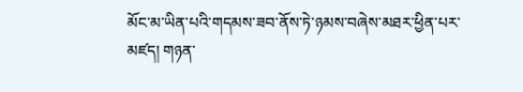མོང་མ་ཡིན་པའི་གདམས་ཟབ་ནོས་ཏེ་ཉམས་བཞེས་མཐར་ཕྱིན་པར་མཛད། གཉན་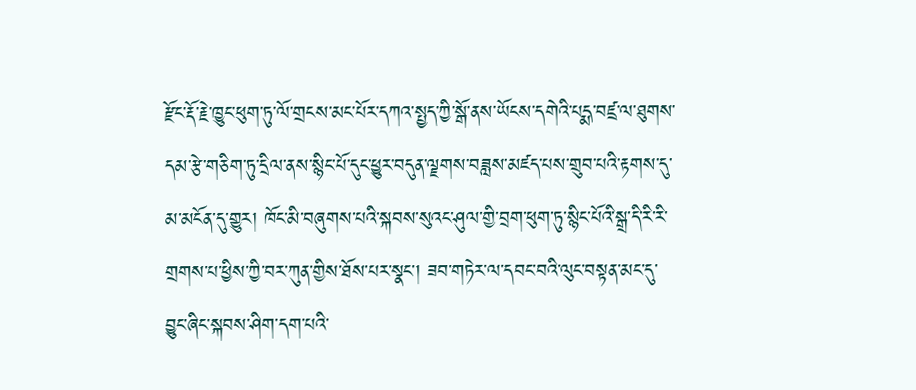རྫོང་རྡོ་རྗེ་ཁྱུང་ཕུག་ཏུ་ལོ་གྲངས་མང་པོར་དཀའ་སྤྱད་ཀྱི་སྒོ་ནས་ཡོངས་དགེའི་པདྨ་བཛྲ་ལ་ཐུགས་དམ་རྩེ་གཅིག་ཏུ་དྲིལ་ནས་སྙིང་པོ་དུང་ཕྱུར་བདུན་ལྗགས་བཟླས་མཛད་པས་གྲུབ་པའི་རྟགས་དུ་མ་མངོན་དུ་གྱུར། ཁོང་མི་བཞུགས་པའི་སྐབས་སུའང་ཤུལ་གྱི་བྲག་ཕུག་ཏུ་སྙིང་པོའི་སྒྲ་དི་རི་རི་གྲགས་པ་ཕྱིས་ཀྱི་བར་ཀུན་གྱིས་ཐོས་པར་སྣང་། ཟབ་གཏེར་ལ་དབང་བའི་ལུང་བསྟན་མང་དུ་བྱུང་ཞིང་སྐབས་ཤིག་དག་པའི་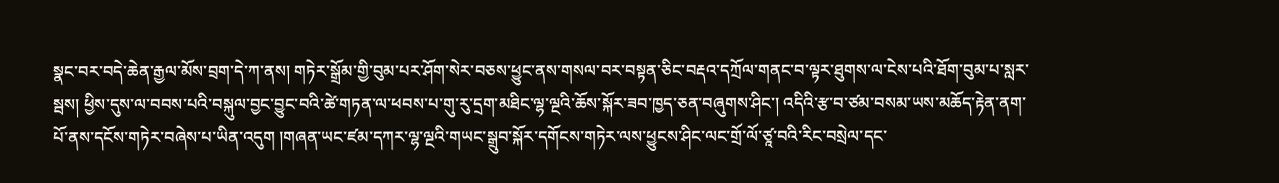སྣང་བར་བདེ་ཆེན་རྒྱལ་མོས་བྲག་དེ་ཀ་ནས། གཏེར་སྒྲོམ་གྱི་བུམ་པར་ཤོག་སེར་བཅས་ཕྱུང་ནས་གསལ་བར་བསྟན་ཅིང་བརྡའ་དཀྲོལ་གནང་བ་ལྟར་ཐུགས་ལ་ངེས་པའི་ཐོག་བུམ་པ་སླར་སྦས། ཕྱིས་དུས་ལ་བབས་པའི་བསྐུལ་བྱང་བྱུང་བའི་ཚེ་གཏན་ལ་ཕབས་པ་གུ་རུ་དྲག་མཐིང་ལྷ་ལྔའི་ཆོས་སྐོར་ཟབ་ཁྱད་ཅན་བཞུགས་ཤིང་། འདིའི་རྩ་བ་ཙམ་བསམ་ཡས་མཆོད་རྟེན་ནག་པོ་ནས་དངོས་གཏེར་བཞེས་པ་ཡིན་འདུག །གཞན་ཡང་ཛམ་དཀར་ལྷ་ལྔའི་གཡང་སྒྲུབ་སྐོར་དགོངས་གཏེར་ལས་ཕྱུངས་ཤིང་ལང་གྲོ་ལོ་ཙཱ་བའི་རིང་བསྲེལ་དང་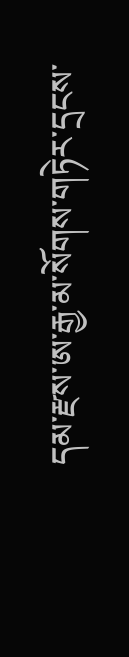དམ་རྫས་ཨ་རྒྱ་མ་སོགས་གཏེར་དྲངས་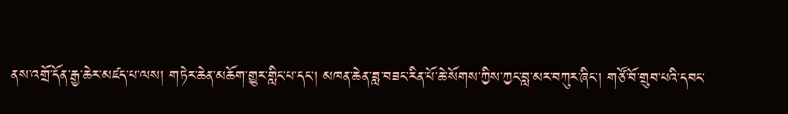ནས་འགྲོ་དོན་རྒྱ་ཆེར་མཛད་པ་ལས། གཏེར་ཆེན་མཆོག་གྱུར་གླིང་པ་དང་། མཁན་ཆེན་ཟླ་བཟང་རིན་པོ་ཆེ་སོགས་ཀྱིས་ཀྱང་བླ་མར་བཀུར་ཞིང་། གཙོ་བོ་གྲུབ་པའི་དབང་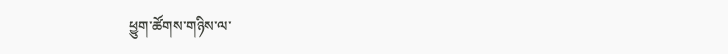ཕྱུག་ཚོགས་གཉིས་ལ་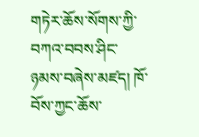གཏེར་ཆོས་སོགས་ཀྱི་བཀའ་བབས་ཤིང་ཉམས་བཞེས་མཛད། ཁོ་བོས་ཀྱང་ཆོས་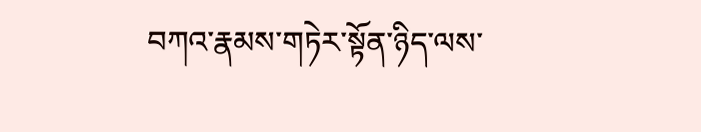བཀའ་རྣམས་གཏེར་སྟོན་ཉིད་ལས་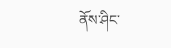ནོས་ཤིང་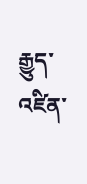རྒྱུད་འཛིན་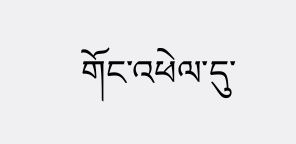གོང་འཕེལ་དུ་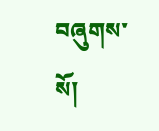བཞུགས་སོ།